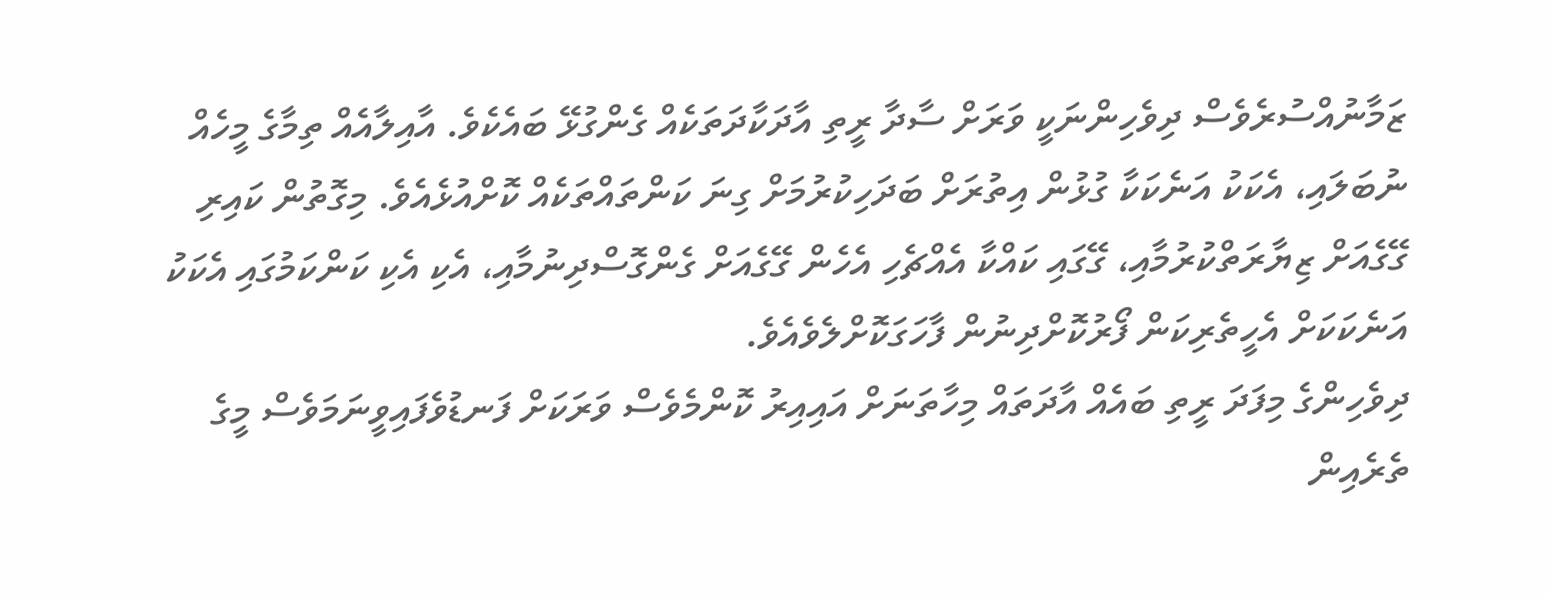ޒަމާނުއްސުރެވެސް ދިވެހިންނަކީ ވަރަށް ސާދާ ރީތި އާދަކާދަތަކެއް ގެންގުޅޭ ބައެކެވެ. އާއިލާއެއް ތިމާގެ މީހެއް ނުބަލައި، އެކަކު އަނެކަކާ ގުޅުން އިތުރަށް ބަދަހިކުރުމަށް ގިނަ ކަންތައްތަކެއް ކޮށްއުޅެއެވެ. މިގޮތުން ކައިރި ގޭގެއަށް ޒިޔާރަތްކުރުމާއި، ގޭގައި ކައްކާ އެއްޗެހި އެހެން ގޭގެއަށް ގެންގޮސްދިނުމާއި، އެކި އެކި ކަންކަމުގައި އެކަކު އަނެކަކަށް އެހީތެރިކަން ފޯރުކޮށްދިނުން ފާހަގަކޮށްލެވެއެވެ.
ދިވެހިންގެ މިފަދަ ރީތި ބައެއް އާދަތައް މިހާތަނަށް އައިއިރު ކޮންމެވެސް ވަރަކަށް ފަނޑުވެފައިވީނަމަވެސް މީގެ ތެރެއިން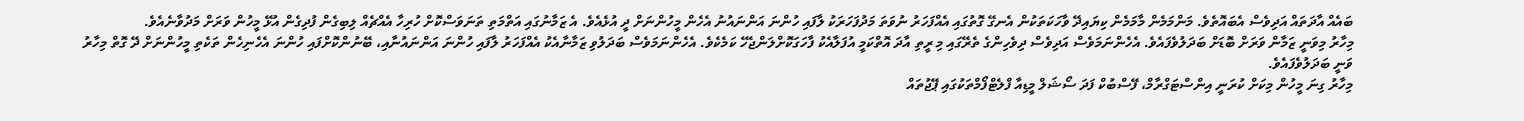ބައެއް އާދަތައް އަދިވެސް އެބައޮތެވެ. މަންމަމެން މާމަމެން ކިޔައިދޭ ވާހަކަތަކުން އެނގޭ ގޮތުގައި އެއްފަހަރު ނުވަތަ މަދުފަހަރަކު ލާފައި ހުންނަ އަންނައުނު އެހެން މީހުންނަށް ދީ އުޅެއެވެ. އެ ޒަމާނުގައި އަތްމަތި ތަނަވަސްކޮށް ހުރިހާ އެއްޗެއް ލިބިގެން ފުދިގެން އުޅޭ މީހުން ވަރަށް މަދުވާނެއެވެ.
މިހާރު މިވަނީ ޒަމާން ވަރަށް ބޮޑަށް ބަދަލުވެފައެވެ. އެހެންނަމަވެސް އަދިވެސް ދިވެހިންގެ ތެރޭގައި މި ރީތި އާދަ އޮތްކަމީ އުފަލާއެކު ފާހަގަކޮށްލަންޖެހޭ ކަމެކެވެ. އެހެންނަމަވެސް ބަދަލުވި ޒަމާނާއެކު އެއްފަހަރު ލާފައި ހުންނަ އަންނައުނާއި، ބޭނުންކޮށްފައި ހުންނަ އެހެނިހެން ތަކެތި މީހުންނަށް ދޭ ގޮތް މިހާރު ވަނީ ބަދަލުވެފައެވެ.
މިހާރު ގިނަ މީހުން މިކަށް ކުރަނީ އިންސްޓަގްރާމް، ފޭސްބުކް ފަދަ ސޯޝަލް މީޑިއާ ފްލެޓްފޯމްތަކުގައި ޕޭޖުތައް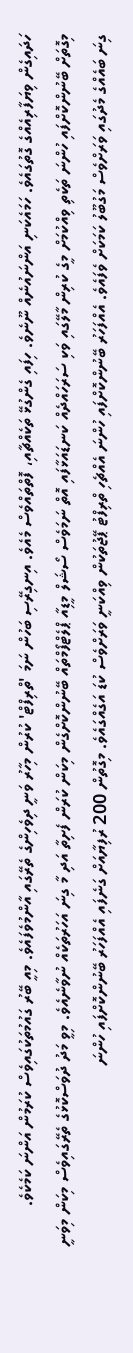ހަދައިގެން ވިޔަފާރިއެއްގެ ގޮތުގައެވެ. ހަމައެކަނި އަންނައުނެއް ނޫނެވެ. ހިފައި ގެންގުޅޭ ތަކެއްޗާއި، ފޮތްތައްވެސް މެއެވެ. އިނގިރޭސި ބަހުން ނަމަ 'ތްރިފްޓް' ކުރުން މިހާރު ވަނީ ދިވެހިންގެ ތެރޭގައި އާންމުވެފައެވެ. މިއީ ބޭރު ގައުމުތަކުގައިވެސް ކުރަމުން އަންނަ ކަމެކެވެ.
މިގޮތަށް ބޭނުންކޮށްފައި ހުންނަ ތަކެތި ވިއްކުމަށް މީގެ ކުރިން މާލޭގައި ވަކި ސަރަހައްދެއް ކަނޑައަޅާފައި އޮތް ނަމަވެސް ސޯޝަލް މީޑިއާ ޕްލެޓްފޯމްތައް ބޭނުންކޮށްގެން މިކަން ކުރަން ފެށިތާ އަދި މާ ގިނަ އަހަރުތަކެއް ނުވާނެއެވެ. މިވީ މަދު ދުވަސްކޮޅުގެ ތެރޭގައިވެސް މިކަން މިވަނީ ގިނަ ބައެއްގެ މެދުގައި ވަރަށްވެސް މަގުބޫލު ކަމަކަށް ވެފައެވެ. އެއްފަހަރު ބޭނުންކޮށްފައި ހުންނަ އެއްޗެހި ތްރިފްޓު ޕޭޖުތަކުން ވިއްކަނީ ވަރަށްވެސް ކުޑަ އަގެއްގައެވެ. މިގޮތުން 200 ރުފިޔާއަށް ގަނެފައި އެއްފަހަރު ބޭނުންކޮށްފައި ހުންނަ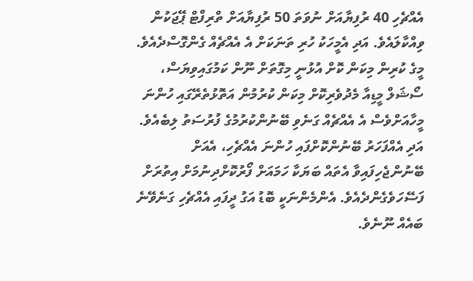އެއްޗެހި 40 ރުފިޔާއަށް ނުވަތަ 50 ރުފިޔާއަށް ތްރިފްޓް ޕޭޖަކުން ވިއްކާލައެވެ. އަދި އެމީހަކު ހުރި ތަނަކަށް އެ އެއްޗެއް ގެންގޮސްދެއެވެ.
މީގެ ކުރިން މިކަން ކޮށް އުޅުނީ މިގޮތަށް ނޫން ކަމުގައިވިޔަސް، ސޯޝަލް މީޑިއާ މެދުވެރިކޮށް މިކަން ކުރުމުން އަތޮޅުތެރޭގައި ހުންނަ މީހާއަށްވެސް އެ އެއްޗެއް ގަނެވި ބޭނުންކުރުމުގެ ފުރުސަތު ލިބެއެވެ. އަދި އެއްފަހަރު ބޭނުންކޮށްފައި ހުންނަ އެއްޗެހި، އެއަށް ބޭނުންޖެހިފައިވާ އެތައް ބަޔަކާ ހަމައަށް ފޯރުކޮށްދިނުމަށް އިތުރަށް ފަސޭހަވެގެންދެއެވެ. އެންމެންނަކީ ބޮޑު އަގު ދީފައި އެއްޗެހި ގަނެވޭނެ ބައެއް ނޫނެވެ.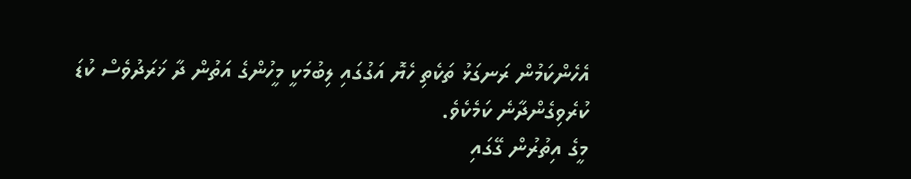އެހެންކަމުން ރަނގަޅު ތަކެތި ހެޔޮ އަގުގައި ލިބުމަކީ މީހުންގެ އަތުން ދާ ޚަރަދުވެސް ކުޑަ ކުރެވިގެންދާނެ ކަމެކެވެ.
މީގެ އިތުރުން ގޭގައި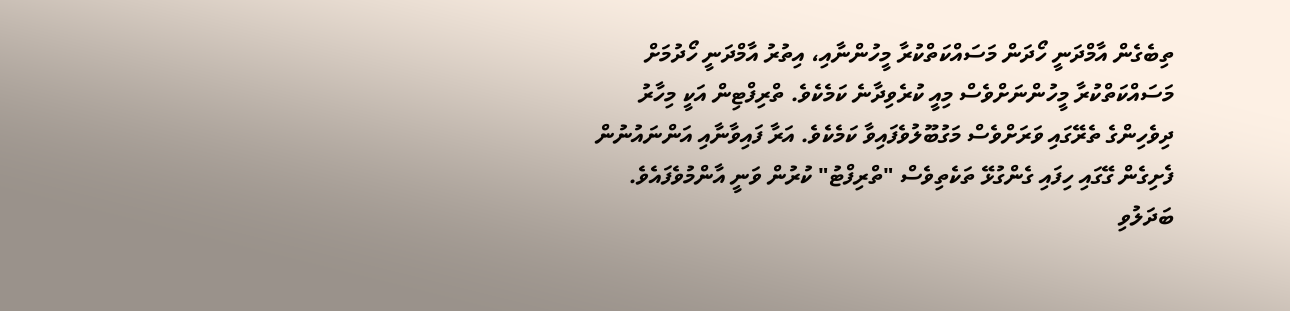ތިބެގެން އާމްދަނީ ހޯދަން މަސައްކަތްކުރާ މީހުންނާއި، އިތުރު އާމްދަނީ ހޯދުމަށް މަސައްކަތްކުރާ މީހުންނަށްވެސް މިއީ ކުރެވިދާނެ ކަމެކެވެ. ތްރިފްޓިން އަކީ މިހާރު ދިވެހިންގެ ތެރޭގައި ވަރަށްވެސް މަގުބޫލުވެފައިވާ ކަމެކެވެ. އަރާ ފައިވާނާއި އަންނައުނުން ފެށިގެން ގޭގައި ހިފައި ގެންގުޅޭ ތަކެތިވެސް "ތްރިފްޓު" ކުރުން ވަނީ އާންމުވެފައެވެ. ބަދަލުވި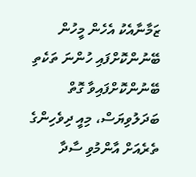ޒަމާނާއެކު އެހެން މީހުން ބޭނުންކޮށްފައި ހުންނަ ތަކެތި ބޭނުންކޮށްފައިވާ ގޮތް ބަދަލުވިޔަސް، މިއީ ދިވެހިންގެ ތެރެއަށް އާންމުވި ސާދާ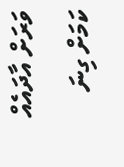ވަރަށް އާދައެއް ކަމަށް ގިނަ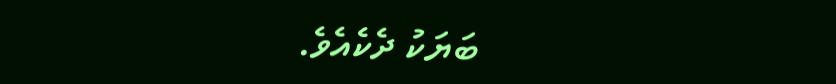ބަޔަކު ދެކެއެވެ.